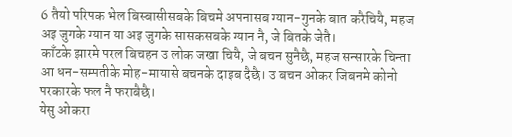6 तैयो परिपक भेल बिस्बासीसबके बिचमे अपनासब ग्यान-गुनके बात करैचियै, महज अइ जुगके ग्यान या अइ जुगके सासकसबके ग्यान नै, जे बितके जेतै।
काँटके झारमे परल बिचहन उ लोक जखा चियै, जे बचन सुनैछै, महज सन्सारके चिन्ता आ धन-सम्पतीके मोह-मायासे बचनके दाइब दैछै। उ बचन ओकर जिबनमे कोनो परकारके फल नै फराबैछै।
येसु ओकरा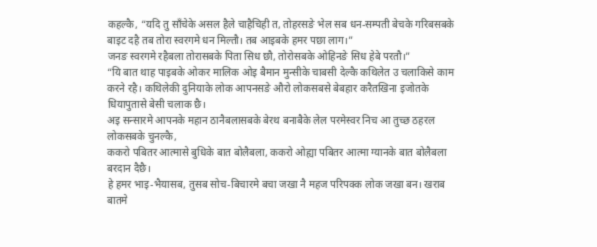कहल्कै, “यदि तु साँचेके असल हैले चाहैचिही त, तोहरसङे भेल सब धन-सम्पती बेचके गरिबसबके बाइट दहै तब तोरा स्वरगमे धन मिल्तौ। तब आइबके हमर पछा लाग।”
जनङ स्वरगमे रहैबला तोरासबके पिता सिध छौ, तोरोसबके ओहिनङे सिध हेबे परतौ।”
“यि बात थाह पाइबके ओकर मालिक ओइ बैमान मुन्सीके चाबसी देल्कै कथिलेत उ चलाकिसे काम करने रहै। कथिलेकी दुनियाके लोक आपनसङे औरो लोकसबसे बेबहार करैतखिना इजोतके धियापुतासे बेसी चलाक छै।
अइ सन्सारमे आपनके महान ठानैबलासबके बेरथ बनाबैके लेल परमेस्वर निच आ तुच्छ ठहरल लोकसबके चुनल्कै,
ककरो पबितर आत्मासे बुधिके बात बोलैबला, ककरो ओह्या पबितर आत्मा ग्यानके बात बोलैबला बरदान दैछै।
हे हमर भाइ-भैयासब, तुसब सोच-बिचारमे बचा जखा नै महज परिपक्क लोक जखा बन। खराब बातमे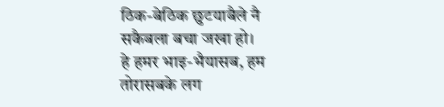ठिक-बेठिक छुटयाबैले नै सकैबला बचा जखा हो।
हे हमर भाइ-भैयासब, हम तोरासबके लग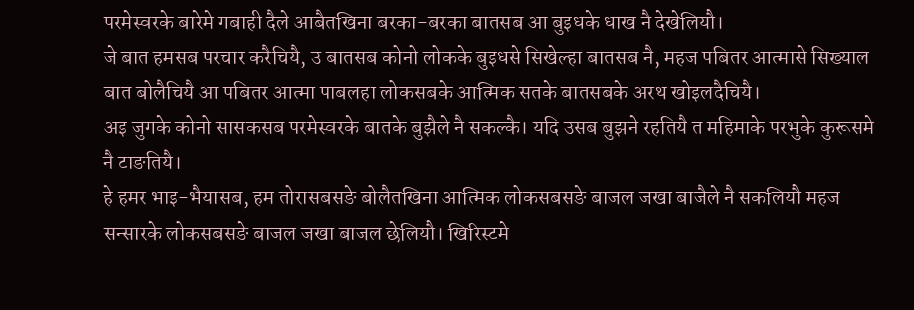परमेस्वरके बारेमे गबाही दैले आबैतखिना बरका-बरका बातसब आ बुइधके धाख नै देखेलियौ।
जे बात हमसब परचार करैचियै, उ बातसब कोनो लोकके बुइधसे सिखेल्हा बातसब नै, महज पबितर आत्मासे सिख्याल बात बोलैचियै आ पबितर आत्मा पाबलहा लोकसबके आत्मिक सतके बातसबके अरथ खोइलदैचियै।
अइ जुगके कोनो सासकसब परमेस्वरके बातके बुझैले नै सकल्कै। यदि उसब बुझने रहतियै त महिमाके परभुके कुरूसमे नै टाङतियै।
हे हमर भाइ-भैयासब, हम तोरासबसङे बोलैतखिना आत्मिक लोकसबसङे बाजल जखा बाजैले नै सकलियौ महज सन्सारके लोकसबसङे बाजल जखा बाजल छेलियौ। खिरिस्टमे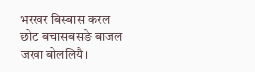भरखर बिस्बास करल छोट बचासबसङे बाजल जखा बोललियै।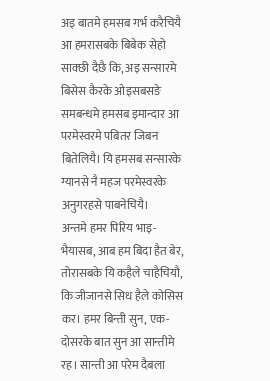अइ बातमे हमसब गर्भ करैचियै आ हमरासबके बिबेक सेहो साक्छी दैछै कि, अइ सन्सारमे बिसेस कैरके ओइसबसङे समबन्धमे हमसब इमान्दार आ परमेस्वरमे पबितर जिबन बितेलियै। यि हमसब सन्सारके ग्यानसे नै महज परमेस्वरके अनुगरहसे पाबनेचियै।
अन्तमे हमर पिरिय भाइ-भैयासब, आब हम बिदा हैत बेर, तोरासबके यि कहैले चाहैचियौ, कि जीजानसे सिध हैले कोसिस कर। हमर बिन्ती सुन, एक-दोसरके बात सुन आ सान्तीमे रह। सान्ती आ परेम दैबला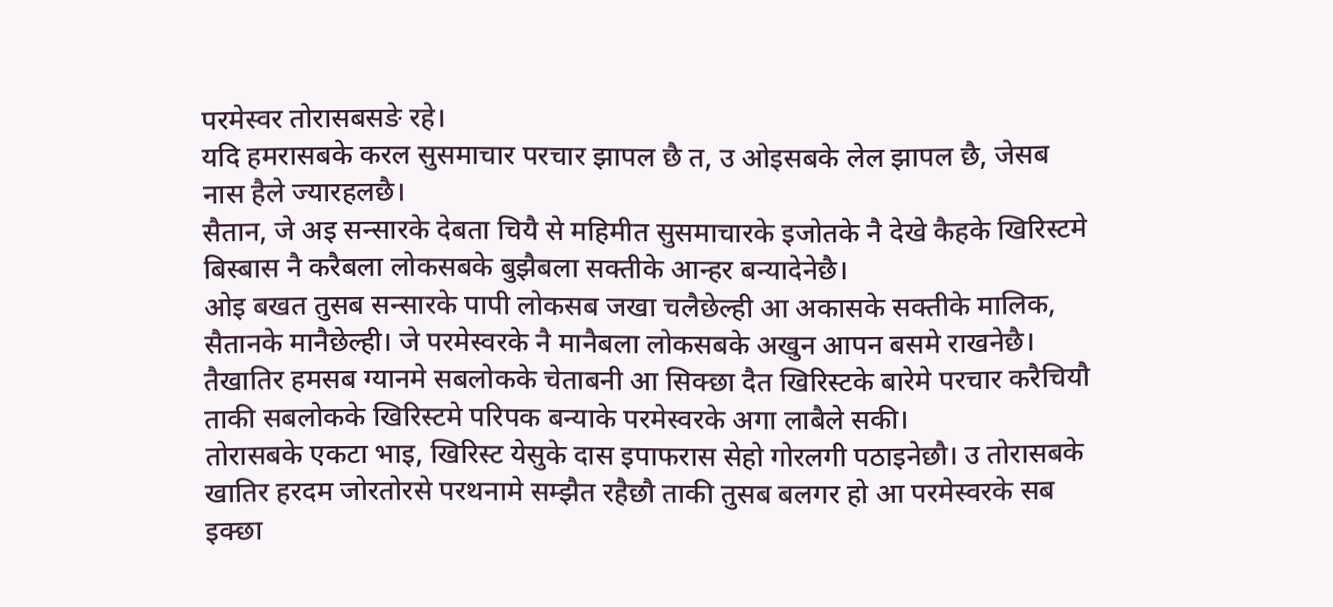परमेस्वर तोरासबसङे रहे।
यदि हमरासबके करल सुसमाचार परचार झापल छै त, उ ओइसबके लेल झापल छै, जेसब नास हैले ज्यारहलछै।
सैतान, जे अइ सन्सारके देबता चियै से महिमीत सुसमाचारके इजोतके नै देखे कैहके खिरिस्टमे बिस्बास नै करैबला लोकसबके बुझैबला सक्तीके आन्हर बन्यादेनेछै।
ओइ बखत तुसब सन्सारके पापी लोकसब जखा चलैछेल्ही आ अकासके सक्तीके मालिक, सैतानके मानैछेल्ही। जे परमेस्वरके नै मानैबला लोकसबके अखुन आपन बसमे राखनेछै।
तैखातिर हमसब ग्यानमे सबलोकके चेताबनी आ सिक्छा दैत खिरिस्टके बारेमे परचार करैचियौ ताकी सबलोकके खिरिस्टमे परिपक बन्याके परमेस्वरके अगा लाबैले सकी।
तोरासबके एकटा भाइ, खिरिस्ट येसुके दास इपाफरास सेहो गोरलगी पठाइनेछौ। उ तोरासबके खातिर हरदम जोरतोरसे परथनामे सम्झैत रहैछौ ताकी तुसब बलगर हो आ परमेस्वरके सब इक्छा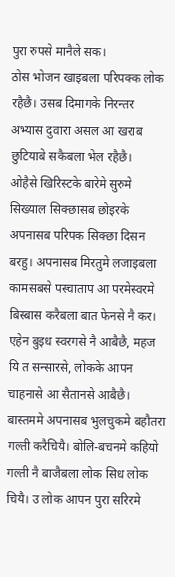पुरा रुपसे मानैले सक।
ठोस भोजन खाइबला परिपक्क लोक रहैछै। उसब दिमागके निरन्तर अभ्यास दुवारा असल आ खराब छुटियाबे सकैबला भेल रहैछै।
ओहैसे खिरिस्टके बारेमे सुरुमे सिख्याल सिक्छासब छोइरके अपनासब परिपक सिक्छा दिसन बरहु। अपनासब मिरतुमे लजाइबला कामसबसे पस्चाताप आ परमेस्वरमे बिस्बास करैबला बात फेनसे नै कर।
एहेन बुइध स्वरगसे नै आबैछै, महज यि त सन्सारसे, लोकके आपन चाहनासे आ सैतानसे आबैछै।
बास्तममे अपनासब भुलचुकमे बहौतरा गल्ती करैचियै। बोलि-बचनमे कहियो गल्ती नै बाजैबला लोक सिध लोक चियै। उ लोक आपन पुरा सरिरमे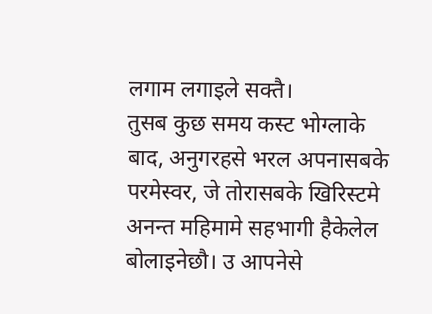लगाम लगाइले सक्तै।
तुसब कुछ समय कस्ट भोग्लाके बाद, अनुगरहसे भरल अपनासबके परमेस्वर, जे तोरासबके खिरिस्टमे अनन्त महिमामे सहभागी हैकेलेल बोलाइनेछौ। उ आपनेसे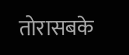तोरासबके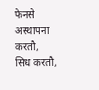फेनसे अस्थापना करतौ, सिध करतौ,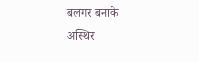बलगर बनाके अस्थिर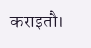कराइतौ।